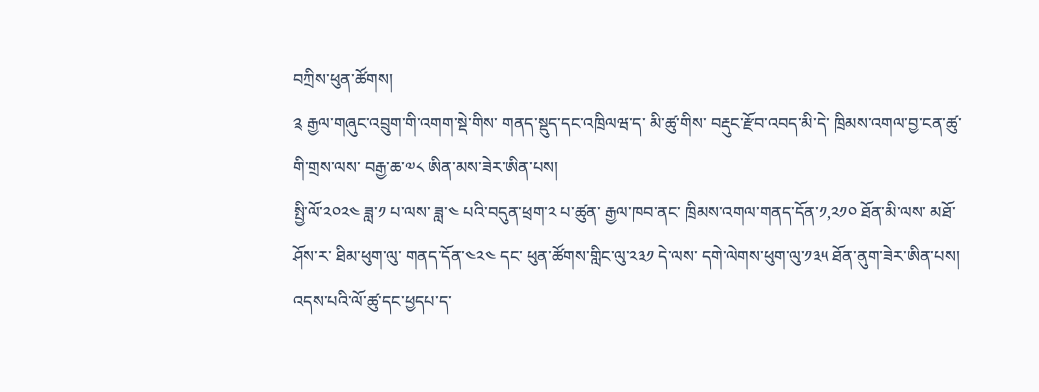བཀྲིས་ཕུན་ཚོགས།
༉ རྒྱལ་གཞུང་འབྲུག་གི་འགག་སྡེ་གིས་ གནད་སྡུད་དང་འཁྲིལཝ་ད་ མི་ཚུ་གིས་ བརྡུང་རྫོབ་འབད་མི་དེ་ ཁྲིམས་འགལ་བྱ་ངན་ཚུ་གི་གྲས་ལས་ བརྒྱ་ཆ་༧༨ ཨིན་མས་ཟེར་ཨིན་པས།
སྤྱི་ལོ་༢༠༢༤ ཟླ་༡ པ་ལས་ ཟླ་༤ པའི་བདུན་ཕྲག་༢ པ་ཚུན་ རྒྱལ་ཁབ་ནང་ ཁྲིམས་འགལ་གནད་དོན་༡,༢༡༠ ཐོན་མི་ལས་ མཐོ་ཤོས་ར་ ཐིམ་ཕུག་ལུ་ གནད་དོན་༤༢༤ དང་ ཕུན་ཚོགས་གླིང་ལུ་༢༣༡ དེ་ལས་ དགེ་ལེགས་ཕུག་ལུ་༡༣༥ ཐོན་ནུག་ཟེར་ཨིན་པས།
འདས་པའི་ལོ་ཚུ་དང་ཕྱདཔ་ད་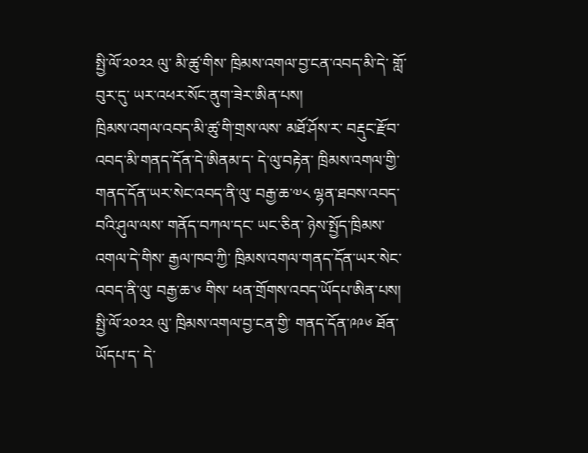སྤྱི་ལོ་༢༠༢༢ ལུ་ མི་ཚུ་གིས་ ཁྲིམས་འགལ་བྱ་ངན་འབད་མི་དེ་ གློ་བུར་དུ་ ཡར་འཕར་སོང་ནུག་ཟེར་ཨིན་པས།
ཁྲིམས་འགལ་འབད་མི་ཚུ་གི་གྲས་ལས་ མཐོ་ཤོས་ར་ བརྡུང་རྫོབ་འབད་མི་གནད་དོན་དེ་ཨིནམ་ད་ དེ་ལུ་བརྟེན་ ཁྲིམས་འགལ་གྱི་གནད་དོན་ཡར་སེང་འབད་ནི་ལུ་ བརྒྱ་ཆ་༧༨ ལྷན་ཐབས་འབད་བའི་ཤུལ་ལས་ གནོད་བཀལ་དང་ ཡང་ཅིན་ ཉེས་སྤྱོད་ཁྲིམས་འགལ་དེ་གིས་ རྒྱལ་ཁབ་ཀྱི་ ཁྲིམས་འགལ་གནད་དོན་ཡར་སེང་འབད་ནི་ལུ་ བརྒྱ་ཆ་༦ གིས་ ཕན་གྲོགས་འབད་ཡོདཔ་ཨིན་པས།
སྤྱི་ལོ་༢༠༢༢ ལུ་ ཁྲིམས་འགལ་བྱ་ངན་གྱི་ གནད་དོན་༩༩༦ ཐོན་ཡོདཔ་ད་ དེ་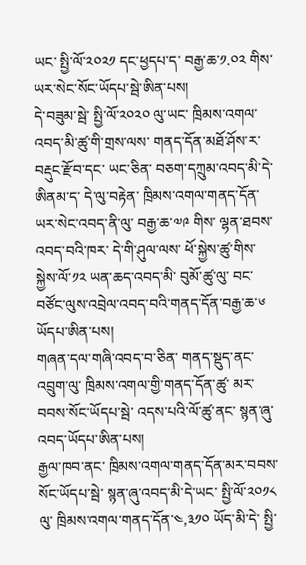ཡང་ སྤྱི་ལོ་༢༠༢༡ དང་ཕྱདཔ་ད་ བརྒྱ་ཆ་༡.༠༢ གིས་ ཡར་སེང་སོང་ཡོདཔ་སྦེ་ཨིན་པས།
དེ་བཟུམ་སྦེ་ སྤྱི་ལོ་༢༠༢༠ ལུ་ཡང་ ཁྲིམས་འགལ་འབད་མི་ཚུ་གི་གྲས་ལས་ གནད་དོན་མཐོ་ཤོས་ར་ བརྡུང་རྫོབ་དང་ ཡང་ཅིན་ བཅག་དཀྲུམ་འབད་མི་དེ་ཨིནམ་ད་ དེ་ལུ་བརྟེན་ ཁྲིམས་འགལ་གནད་དོན་ཡར་སེང་འབད་ནི་ལུ་ བརྒྱ་ཆ་༧༩ གིས་ ལྷན་ཐབས་འབད་བའི་ཁར་ དེ་གི་ཤུལ་ལས་ ཕོ་སྐྱེས་ཚུ་གིས་ སྐྱེས་ལོ་༡༢ ཡན་ཆད་འབད་མི་ བུམོ་ཚུ་ལུ་ བང་བཙོང་ལུས་འབྲེལ་འབད་བའི་གནད་དོན་བརྒྱ་ཆ་༦ ཡོདཔ་ཨིན་པས།
གཞན་དལ་གཞི་འབད་བ་ཅིན་ གནད་སྡུད་ནང་ འབྲུག་ལུ་ ཁྲིམས་འགལ་གྱི་གནད་དོན་ཚུ་ མར་བབས་སོང་ཡོདཔ་སྦེ་ འདས་པའི་ལོ་ཚུ་ནང་ སྙན་ཞུ་འབད་ཡོདཔ་ཨིན་པས།
རྒྱལ་ཁབ་ནང་ ཁྲིམས་འགལ་གནད་དོན་མར་བབས་སོང་ཡོདཔ་སྦེ་ སྙན་ཞུ་འབད་མི་དེ་ཡང་ སྤྱི་ལོ་༢༠༡༨ ལུ་ ཁྲིམས་འགལ་གནད་དོན་༤,༣༡༠ ཡོད་མི་དེ་ སྤྱི་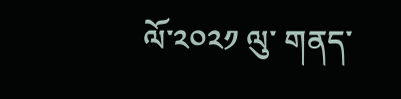ལོ་༢༠༢༡ ལུ་ གནད་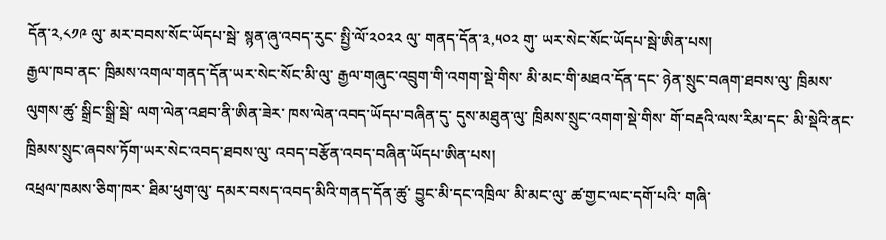དོན་༢,༨༡༩ ལུ་ མར་བབས་སོང་ཡོདཔ་སྦེ་ སྙན་ཞུ་འབད་རུང་ སྤྱི་ལོ་༢༠༢༢ ལུ་ གནད་དོན་༣,༥༠༢ གུ་ ཡར་སེང་སོང་ཡོདཔ་སྦེ་ཨིན་པས།
རྒྱལ་ཁབ་ནང་ ཁྲིམས་འགལ་གནད་དོན་ཡར་སེང་སོང་མི་ལུ་ རྒྱལ་གཞུང་འབྲུག་གི་འགག་སྡེ་གིས་ མི་མང་གི་མཐའ་དོན་དང་ ཉེན་སྲུང་བཞག་ཐབས་ལུ་ ཁྲིམས་ལུགས་ཚུ་ སྒྲིང་སྒྲི་སྦེ་ ལག་ལེན་འཐབ་ནི་ཨིན་ཟེར་ ཁས་ལེན་འབད་ཡོདཔ་བཞིན་དུ་ དུས་མཐུན་ལུ་ ཁྲིམས་སྲུང་འགག་སྡེ་གིས་ གོ་བརྡའི་ལས་རིམ་དང་ མི་སྡེའི་ནང་ ཁྲིམས་སྲུང་ཞབས་ཏོག་ཡར་སེང་འབད་ཐབས་ལུ་ འབད་བརྩོན་འབད་བཞིན་ཡོདཔ་ཨིན་པས།
འཕྲལ་ཁམས་ཅིག་ཁར་ ཐིམ་ཕུག་ལུ་ དམར་བསད་འབད་མིའི་གནད་དོན་ཚུ་ བྱུང་མི་དང་འཁྲིལ་ མི་མང་ལུ་ ཚ་གྱང་ལང་དགོ་པའི་ གཞི་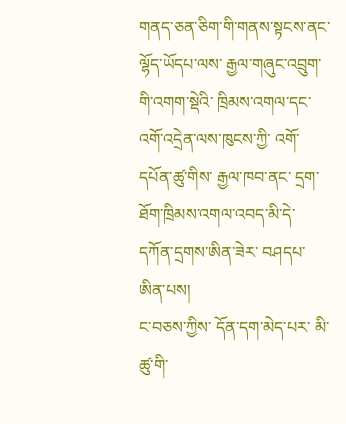གནད་ཅན་ཅིག་གི་གནས་སྟངས་ནང་ ལྷོད་ཡོདཔ་ལས་ རྒྱལ་གཞུང་འབྲུག་གི་འགག་སྡེའི་ ཁྲིམས་འགལ་དང་འགོ་འདྲེན་ལས་ཁུངས་ཀྱི་ འགོ་དཔོན་ཚུ་གིས་ རྒྱལ་ཁབ་ནང་ དྲག་ཐོག་ཁྲིམས་འགལ་འབད་མི་དེ་ དཀོན་དྲགས་ཨིན་ཟེར་ བཤདཔ་ཨིན་པས།
ང་བཅས་ཀྱིས་ དོན་དག་མེད་པར་ མི་ཚུ་གི་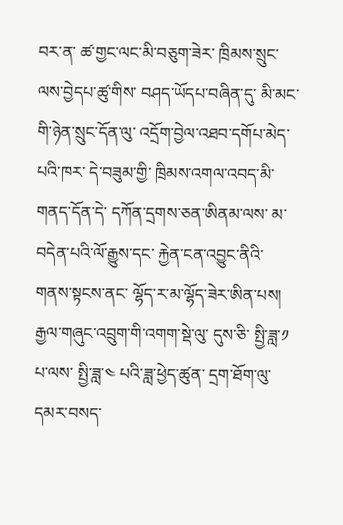བར་ན་ ཚ་གྱང་ལང་མི་བཅུག་ཟེར་ ཁྲིམས་སྲུང་ལས་བྱེདཔ་ཚུ་གིས་ བཤད་ཡོདཔ་བཞིན་དུ་ མི་མང་གི་ཉེན་སྲུང་དོན་ལུ་ འདྲོག་བྱེལ་འཐབ་དགོཔ་མེད་པའི་ཁར་ དེ་བཟུམ་གྱི་ ཁྲིམས་འགལ་འབད་མི་གནད་དོན་དེ་ དཀོན་དྲགས་ཅན་ཨིནམ་ལས་ མ་བདེན་པའི་ལོ་རྒྱུས་དང་ རྐྱེན་ངན་འབྱུང་ནིའི་གནས་སྟངས་ནང་ ལྷོད་ར་མ་ལྷོད་ཟེར་ཨིན་པས།
རྒྱལ་གཞུང་འབྲུག་གི་འགག་སྡེ་ལུ་ དུས་ཅི་ སྤྱི་ཟླ་༡ པ་ལས་ སྤྱི་ཟླ་༤ པའི་ཟླ་ཕྱེད་ཚུན་ དྲག་ཐོག་ལུ་ དམར་བསད་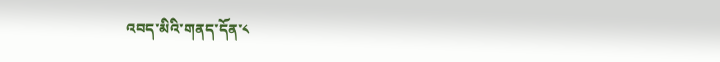འབད་མིའི་གནད་དོན་༨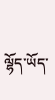ལྷོད་ཡོད་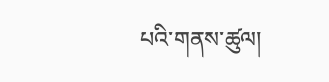པའི་གནས་ཚུལ།